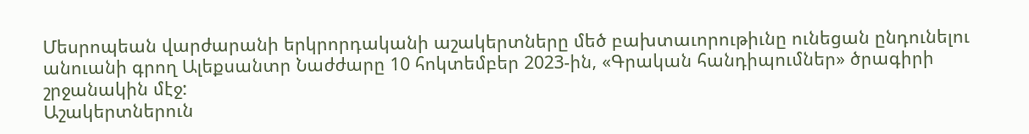Մեսրոպեան վարժարանի երկրորդականի աշակերտները մեծ բախտաւորութիւնը ունեցան ընդունելու անուանի գրող Ալեքսանտր Նաժժարը 10 հոկտեմբեր 2023-ին, «Գրական հանդիպումներ» ծրագիրի շրջանակին մէջ:
Աշակերտներուն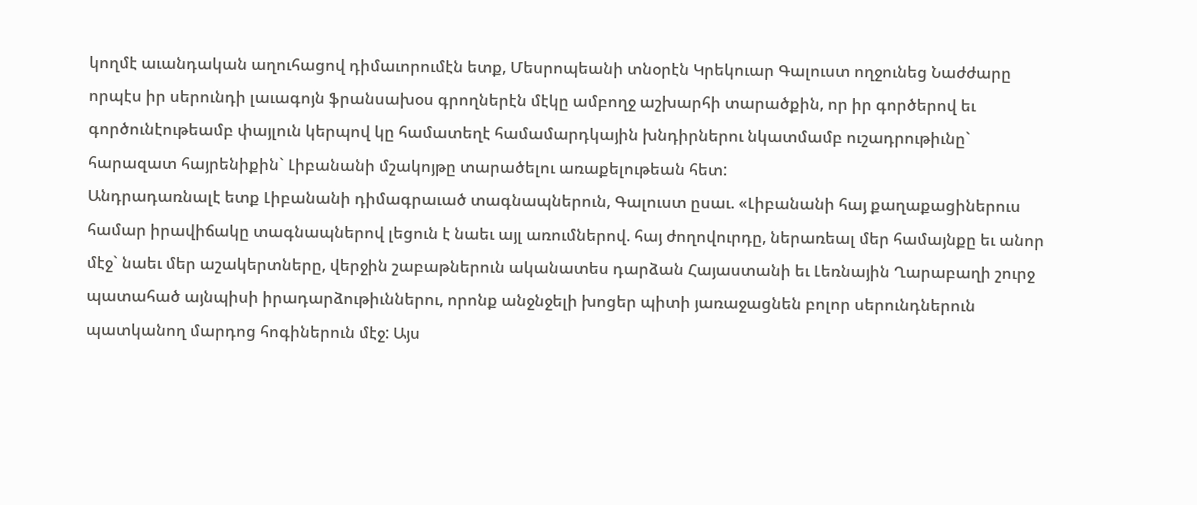կողմէ աւանդական աղուհացով դիմաւորումէն ետք, Մեսրոպեանի տնօրէն Կրեկուար Գալուստ ողջունեց Նաժժարը որպէս իր սերունդի լաւագոյն ֆրանսախօս գրողներէն մէկը ամբողջ աշխարհի տարածքին, որ իր գործերով եւ գործունէութեամբ փայլուն կերպով կը համատեղէ համամարդկային խնդիրներու նկատմամբ ուշադրութիւնը` հարազատ հայրենիքին` Լիբանանի մշակոյթը տարածելու առաքելութեան հետ:
Անդրադառնալէ ետք Լիբանանի դիմագրաւած տագնապներուն, Գալուստ ըսաւ. «Լիբանանի հայ քաղաքացիներուս համար իրավիճակը տագնապներով լեցուն է նաեւ այլ առումներով. հայ ժողովուրդը, ներառեալ մեր համայնքը եւ անոր մէջ` նաեւ մեր աշակերտները, վերջին շաբաթներուն ականատես դարձան Հայաստանի եւ Լեռնային Ղարաբաղի շուրջ պատահած այնպիսի իրադարձութիւններու, որոնք անջնջելի խոցեր պիտի յառաջացնեն բոլոր սերունդներուն պատկանող մարդոց հոգիներուն մէջ: Այս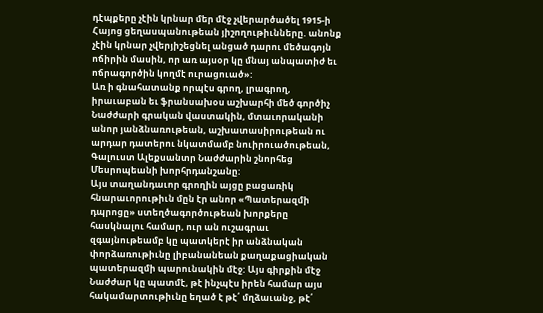դէպքերը չէին կրնար մեր մէջ չվերարծածել 1915-ի Հայոց ցեղասպանութեան յիշողութիւնները. անոնք չէին կրնար չվերյիշեցնել անցած դարու մեծագոյն ոճիրին մասին, որ առ այսօր կը մնայ անպատիժ եւ ոճրագործին կողմէ ուրացուած»:
Առ ի գնահատանք որպէս գրող, լրագրող, իրաւաբան եւ ֆրանսախօս աշխարհի մեծ գործիչ Նաժժարի գրական վաստակին, մտաւորականի անոր յանձնառութեան, աշխատասիրութեան ու արդար դատերու նկատմամբ նուիրուածութեան, Գալուստ Ալեքսանտր Նաժժարին շնորհեց Մեսրոպեանի խորհրդանշանը:
Այս տաղանդաւոր գրողին այցը բացառիկ հնարաւորութիւն մըն էր անոր «Պատերազմի դպրոցը» ստեղծագործութեան խորքերը հասկնալու համար, ուր ան ուշագրաւ զգայնութեամբ կը պատկերէ իր անձնական փորձառութիւնը լիբանանեան քաղաքացիական պատերազմի պարունակին մէջ: Այս գիրքին մէջ Նաժժար կը պատմէ, թէ ինչպէս իրեն համար այս հակամարտութիւնը եղած է թէ՛ մղձաւանջ, թէ՛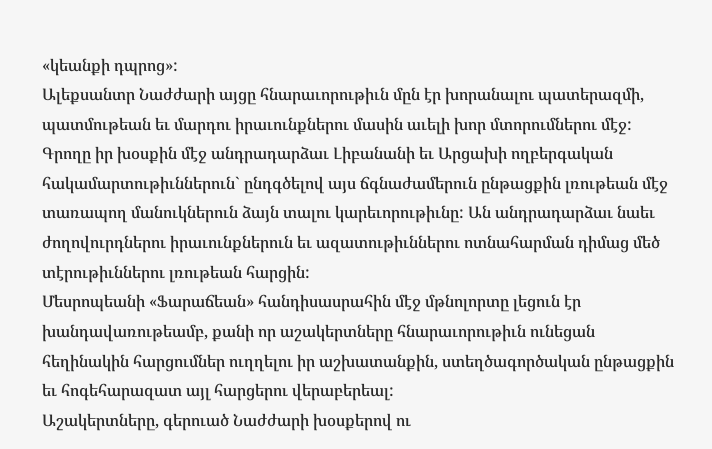«կեանքի դպրոց»:
Ալեքսանտր Նաժժարի այցը հնարաւորութիւն մըն էր խորանալու պատերազմի, պատմութեան եւ մարդու իրաւունքներու մասին աւելի խոր մտորումներու մէջ: Գրողը իր խօսքին մէջ անդրադարձաւ Լիբանանի եւ Արցախի ողբերգական հակամարտութիւններուն` ընդգծելով այս ճգնաժամերուն ընթացքին լռութեան մէջ տառապող մանուկներուն ձայն տալու կարեւորութիւնը: Ան անդրադարձաւ նաեւ ժողովուրդներու իրաւունքներուն եւ ազատութիւններու ոտնահարման դիմաց մեծ տէրութիւններու լռութեան հարցին:
Մեսրոպեանի «Ֆարաճեան» հանդիսասրահին մէջ մթնոլորտը լեցուն էր խանդավառութեամբ, քանի որ աշակերտները հնարաւորութիւն ունեցան հեղինակին հարցումներ ուղղելու իր աշխատանքին, ստեղծագործական ընթացքին եւ հոգեհարազատ այլ հարցերու վերաբերեալ:
Աշակերտները, գերուած Նաժժարի խօսքերով ու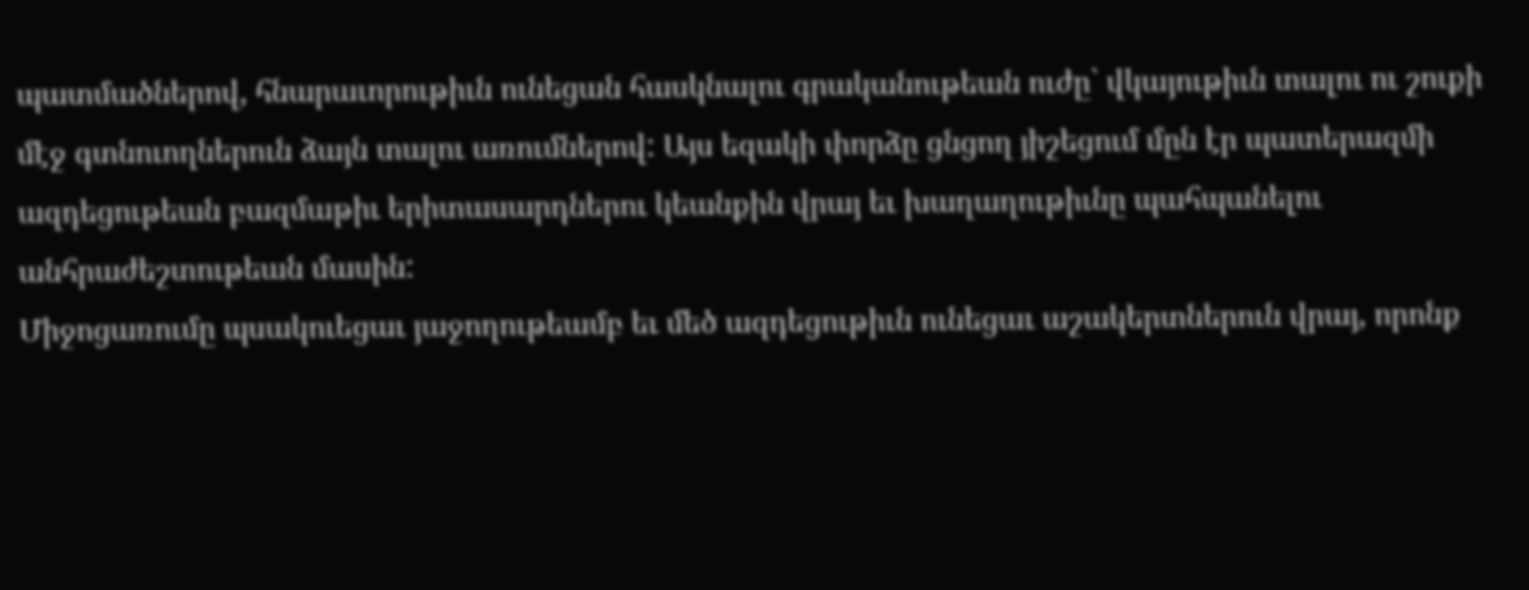պատմածներով, հնարաւորութիւն ունեցան հասկնալու գրականութեան ուժը` վկայութիւն տալու ու շուքի մէջ գտնուողներուն ձայն տալու առումներով: Այս եզակի փորձը ցնցող յիշեցում մըն էր պատերազմի ազդեցութեան բազմաթիւ երիտասարդներու կեանքին վրայ եւ խաղաղութիւնը պահպանելու անհրաժեշտութեան մասին:
Միջոցառումը պսակուեցաւ յաջողութեամբ եւ մեծ ազդեցութիւն ունեցաւ աշակերտներուն վրայ, որոնք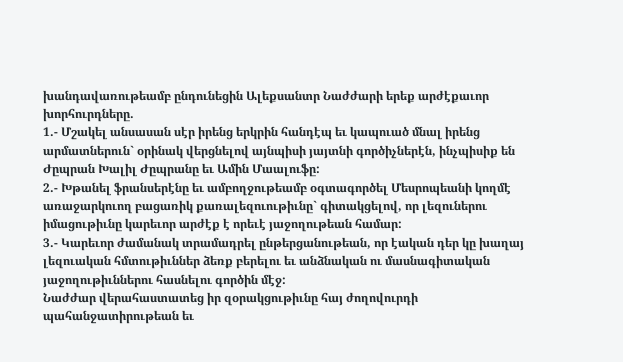խանդավառութեամբ ընդունեցին Ալեքսանտր Նաժժարի երեք արժէքաւոր խորհուրդները.
1.- Մշակել անսասան սէր իրենց երկրին հանդէպ եւ կապուած մնալ իրենց արմատներուն` օրինակ վերցնելով այնպիսի յայտնի գործիչներէն, ինչպիսիք են Ժըպրան Խալիլ Ժըպրանը եւ Ամին Մաալուֆը:
2.- Խթանել ֆրանսերէնը եւ ամբողջութեամբ օգտագործել Մեսրոպեանի կողմէ առաջարկուող բացառիկ քառալեզուութիւնը` գիտակցելով, որ լեզուներու իմացութիւնը կարեւոր արժէք է որեւէ յաջողութեան համար:
3.- Կարեւոր ժամանակ տրամադրել ընթերցանութեան, որ էական դեր կը խաղայ լեզուական հմտութիւններ ձեռք բերելու եւ անձնական ու մասնագիտական յաջողութիւններու հասնելու գործին մէջ:
Նաժժար վերահաստատեց իր զօրակցութիւնը հայ ժողովուրդի պահանջատիրութեան եւ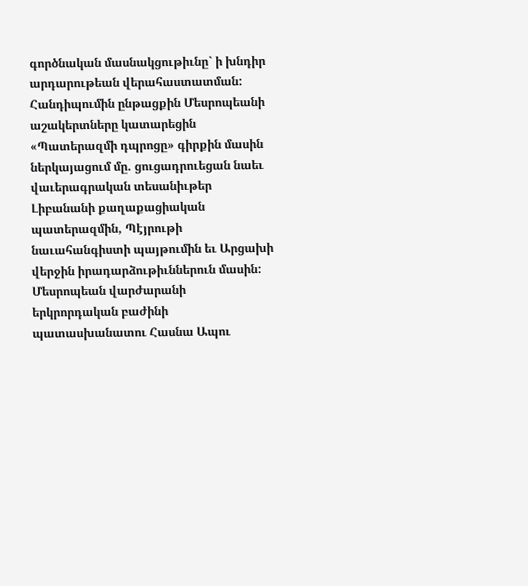գործնական մասնակցութիւնը` ի խնդիր արդարութեան վերահաստատման:
Հանդիպումին ընթացքին Մեսրոպեանի աշակերտները կատարեցին «Պատերազմի դպրոցը» գիրքին մասին ներկայացում մը. ցուցադրուեցան նաեւ վաւերագրական տեսանիւթեր Լիբանանի քաղաքացիական պատերազմին, Պէյրութի նաւահանգիստի պայթումին եւ Արցախի վերջին իրադարձութիւններուն մասին:
Մեսրոպեան վարժարանի երկրորդական բաժինի պատասխանատու Հասնա Ապու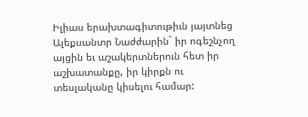Իլիաս երախտագիտութիւն յայտնեց Ալեքսանտր Նաժժարին` իր ոգեշնչող այցին եւ աշակերտներուն հետ իր աշխատանքը, իր կիրքն ու տեսլականը կիսելու համար: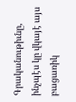Գրականութիւնը, ինչպէս կը վկայէ այս բացառիկ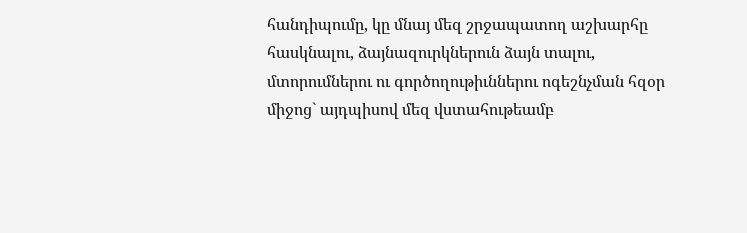հանդիպումը, կը մնայ մեզ շրջապատող աշխարհը հասկնալու, ձայնազուրկներուն ձայն տալու, մտորումներու ու գործողութիւններու ոգեշնչման հզօր միջոց` այդպիսով մեզ վստահութեամբ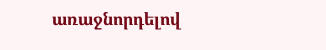առաջնորդելով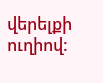վերելքի ուղիով: